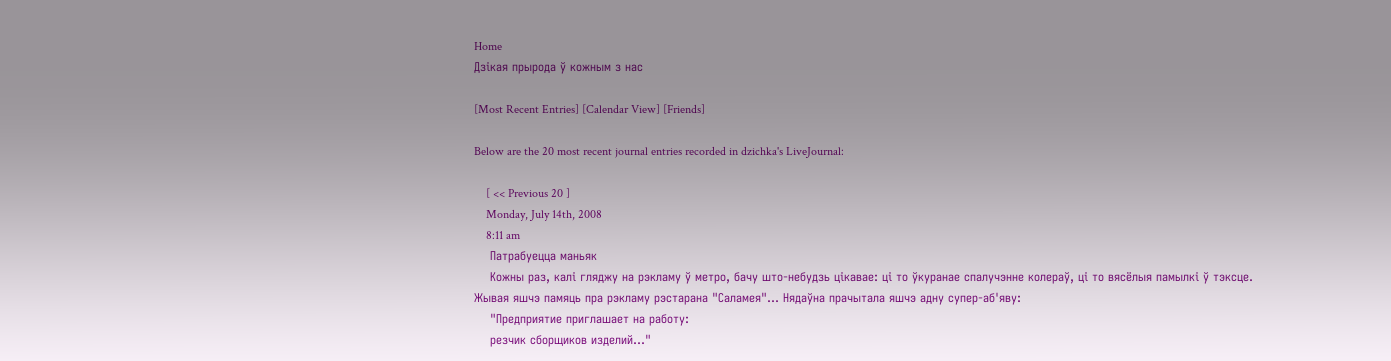Home
Дзікая прырода ў кожным з нас

[Most Recent Entries] [Calendar View] [Friends]

Below are the 20 most recent journal entries recorded in dzichka's LiveJournal:

    [ << Previous 20 ]
    Monday, July 14th, 2008
    8:11 am
    Патрабуецца маньяк
    Кожны раз, калі гляджу на рэкламу ў метро, бачу што-небудзь цікавае: ці то ўкуранае спалучэнне колераў, ці то вясёлыя памылкі ў тэксце. Жывая яшчэ памяць пра рэкламу рэстарана "Саламея"... Нядаўна прачытала яшчэ адну супер-аб'яву:
    "Предприятие приглашает на работу:
    резчик сборщиков изделий..."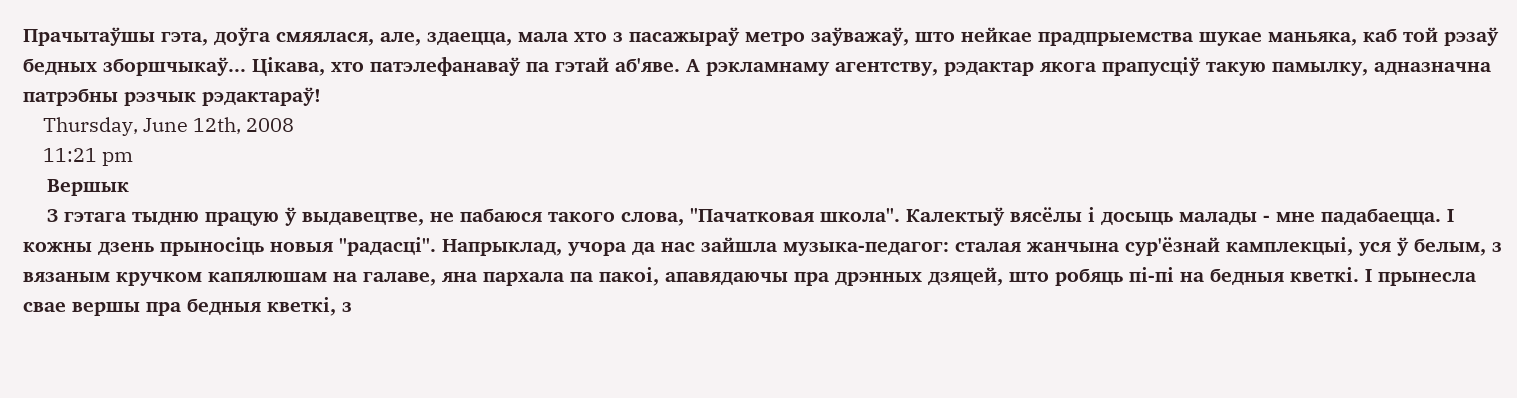Прачытаўшы гэта, доўга смяялася, але, здаецца, мала хто з пасажыраў метро заўважаў, што нейкае прадпрыемства шукае маньяка, каб той рэзаў бедных зборшчыкаў... Цікава, хто патэлефанаваў па гэтай аб'яве. А рэкламнаму агентству, рэдактар якога прапусціў такую памылку, адназначна патрэбны рэзчык рэдактараў!
    Thursday, June 12th, 2008
    11:21 pm
    Вершык
    З гэтага тыдню працую ў выдавецтве, не пабаюся такого слова, "Пачатковая школа". Калектыў вясёлы і досыць малады - мне падабаецца. І кожны дзень прыносіць новыя "радасці". Напрыклад, учора да нас зайшла музыка-педагог: сталая жанчына сур'ёзнай камплекцыі, уся ў белым, з вязаным кручком капялюшам на галаве, яна пархала па пакоі, апавядаючы пра дрэнных дзяцей, што робяць пі-пі на бедныя кветкі. І прынесла свае вершы пра бедныя кветкі, з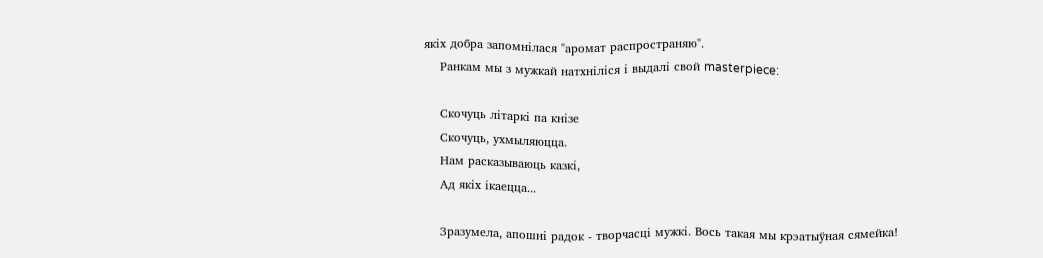якіх добра запомнілася "аромат распространяю".
    Ранкам мы з мужкай натхніліся і выдалі свой masterpiece:

    Скочуць літаркі па кнізе
    Скочуць, ухмыляюцца.
    Нам расказываюць казкі,
    Ад якіх ікаецца...

    Зразумела, апошні радок - творчасці мужкі. Вось такая мы крэатыўная сямейка!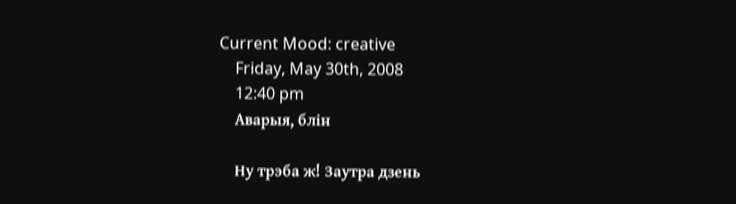Current Mood: creative
    Friday, May 30th, 2008
    12:40 pm
    Аварыя, блiн

    Ну трэба ж! Заутра дзень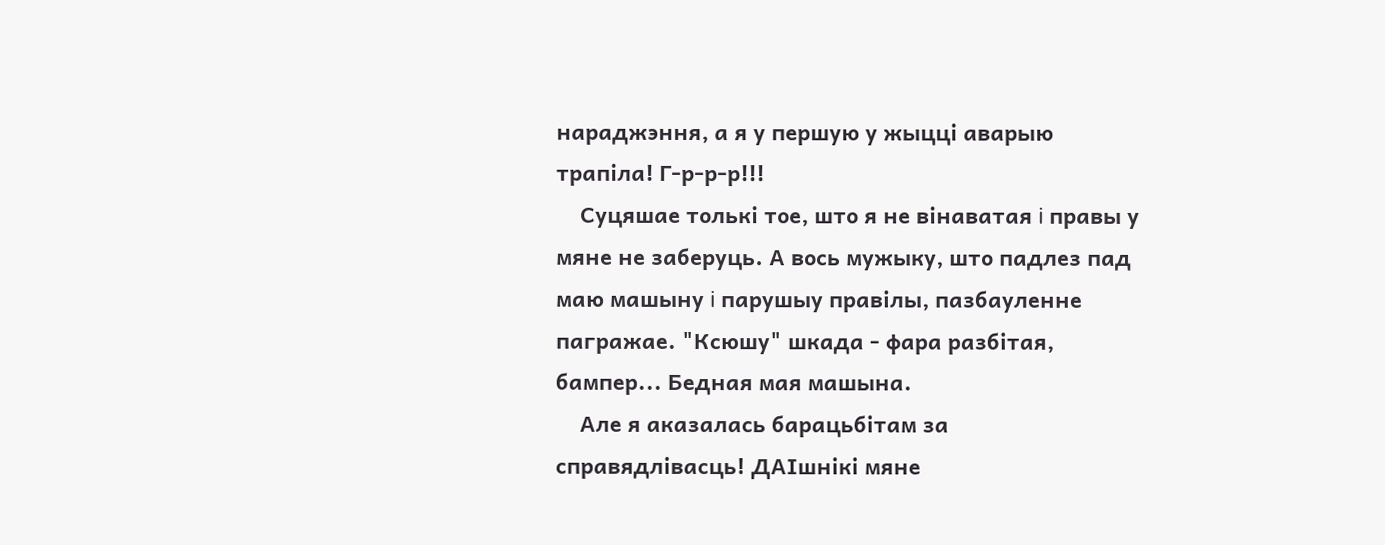нараджэння, а я у першую у жыццi аварыю трапiла! Г-р-р-р!!!
    Суцяшае толькi тое, што я не вiнаватая i правы у мяне не заберуць. А вось мужыку, што падлез пад маю машыну i парушыу правiлы, пазбауленне пагражае. "Ксюшу" шкада - фара разбiтая, бампер... Бедная мая машына.
    Але я аказалась барацьбiтам за справядлiвасць! ДАIшнiкi мяне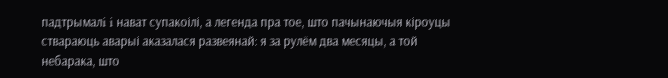падтрымалi i нават супакоiлi, а легенда пра тое, што пачынаючыя кiроуцы ствараюць аварыi аказалася развеянай: я за рулём два месяцы, а той небарака, што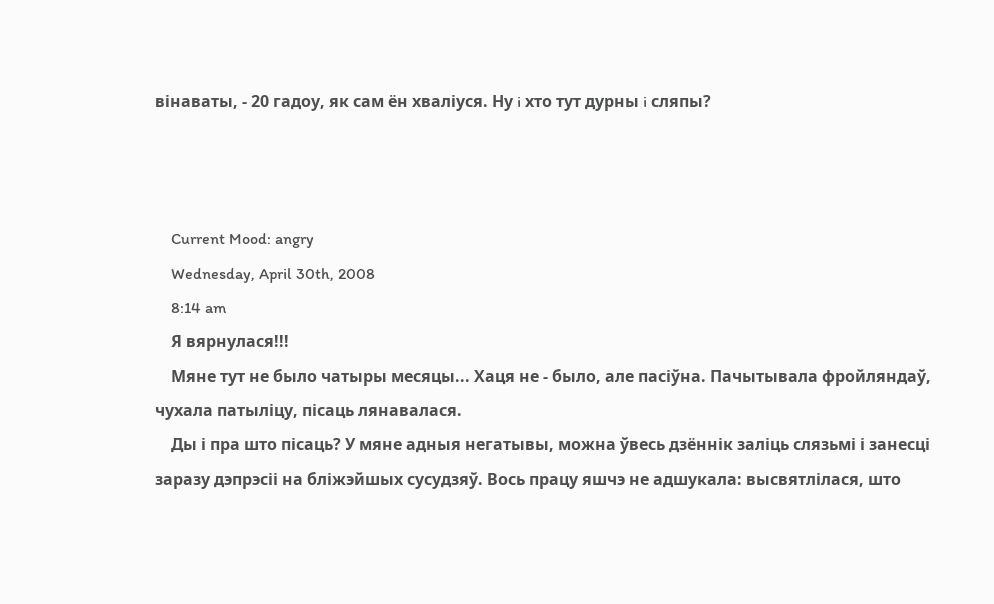вiнаваты, - 20 гадоу, як сам ён хвалiуся. Ну i хто тут дурны i сляпы?



    Current Mood: angry
    Wednesday, April 30th, 2008
    8:14 am
    Я вярнулася!!!
    Мяне тут не было чатыры месяцы... Хаця не - было, але пасіўна. Пачытывала фройляндаў, чухала патыліцу, пісаць лянавалася.
    Ды і пра што пісаць? У мяне адныя негатывы, можна ўвесь дзённік заліць слязьмі і занесці заразу дэпрэсіі на бліжэйшых сусудзяў. Вось працу яшчэ не адшукала: высвятлілася, што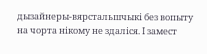дызайнеры-вярстальшчыкі без вопыту на чорта нікому не здаліся. І замест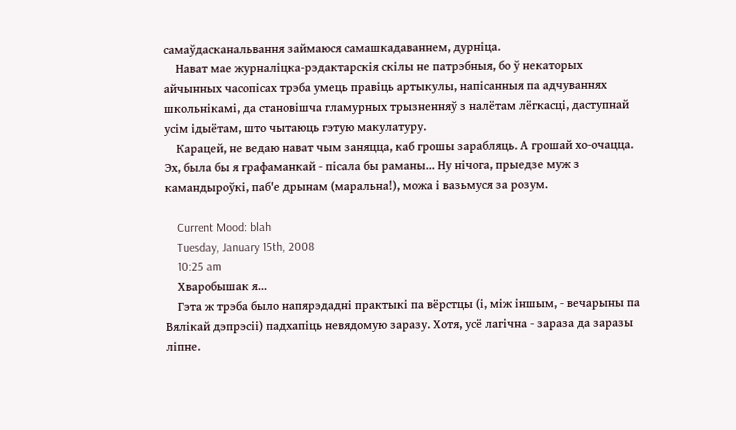самаўдасканальвання займаюся самашкадаваннем, дурніца.
    Нават мае журналіцка-рэдактарскія скілы не патрэбныя, бо ў некаторых айчынных часопісах трэба умець правіць артыкулы, напісанныя па адчуваннях школьнікамі, да становішча гламурных трызненняў з налётам лёгкасці, даступнай усім ідыётам, што чытаюць гэтую макулатуру.
    Карацей, не ведаю нават чым заняцца, каб грошы зарабляць. А грошай хо-очацца. Эх, была бы я графаманкай - пісала бы раманы... Ну нічога, прыедзе муж з камандыроўкі, паб'е дрынам (маральна!), можа і вазьмуся за розум.

    Current Mood: blah
    Tuesday, January 15th, 2008
    10:25 am
    Хваробышак я...
    Гэта ж трэба было напярэдадні практыкі па вёрстцы (і, між іншым, - вечарыны па Вялікай дэпрэсіі) падхапіць невядомую заразу. Хотя, усё лагічна - зараза да заразы ліпне.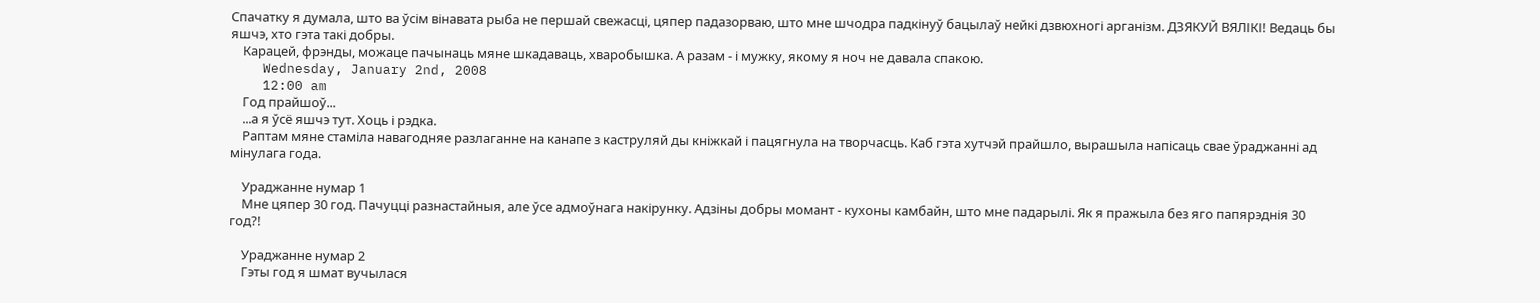Спачатку я думала, што ва ўсім вінавата рыба не першай свежасці, цяпер падазорваю, што мне шчодра падкінуў бацылаў нейкі дзвюхногі арганізм. ДЗЯКУЙ ВЯЛІКІ! Ведаць бы яшчэ, хто гэта такі добры.
    Карацей, фрэнды, можаце пачынаць мяне шкадаваць, хваробышка. А разам - і мужку, якому я ноч не давала спакою.
    Wednesday, January 2nd, 2008
    12:00 am
    Год прайшоў...
    ...а я ўсё яшчэ тут. Хоць і рэдка.
    Раптам мяне стаміла навагодняе разлаганне на канапе з каструляй ды кніжкай і пацягнула на творчасць. Каб гэта хутчэй прайшло, вырашыла напісаць свае ўраджанні ад мінулага года.

    Ураджанне нумар 1
    Мне цяпер 30 год. Пачуцці разнастайныя, але ўсе адмоўнага накірунку. Адзіны добры момант - кухоны камбайн, што мне падарылі. Як я пражыла без яго папярэднія 30 год?!

    Ураджанне нумар 2
    Гэты год я шмат вучылася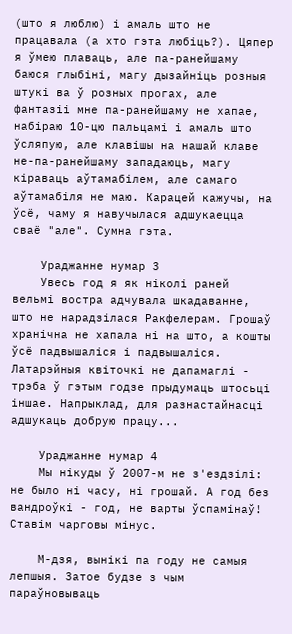(што я люблю) і амаль што не працавала (а хто гэта любіць?). Цяпер я ўмею плаваць, але па-ранейшаму баюся глыбіні, магу дызайніць розныя штукі ва ў розных прогах, але фантазіі мне па-ранейшаму не хапае, набіраю 10-цю пальцамі і амаль што ўсляпую, але клавішы на нашай клаве не-па-ранейшаму западаюць, магу кіраваць аўтамабілем, але самаго аўтамабіля не маю. Карацей кажучы, на ўсё, чаму я навучылася адшукаецца сваё "але". Сумна гэта.

    Ураджанне нумар 3
    Увесь год я як ніколі раней вельмі востра адчувала шкадаванне, што не нарадзілася Ракфелерам. Грошаў хранічна не хапала ні на што, а кошты ўсё падвышаліся і падвышаліся. Латарэйныя квіточкі не дапамаглі - трэба ў гэтым годзе прыдумаць штосьці іншае. Напрыклад, для разнастайнасці адшукаць добрую працу...

    Ураджанне нумар 4
    Мы нікуды ў 2007-м не з'ездзілі: не было ні часу, ні грошай. А год без вандроўкі - год, не варты ўспамінаў! Ставім чарговы мінус.

    М-дзя, вынікі па году не самыя лепшыя. Затое будзе з чым параўновываць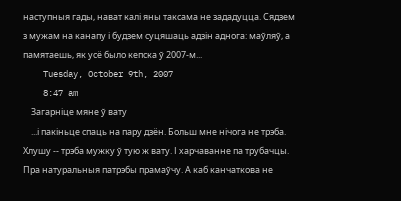наступныя гады, нават калі яны таксама не зададуцца. Сядзем з мужам на канапу і будзем суцяшаць адзін аднога: маўляў, а памятаешь, як усё было кепска ў 2007-м...
    Tuesday, October 9th, 2007
    8:47 am
    Загарніце мяне ў вату
    ...і пакіньце спаць на пару дзён. Больш мне нічога не трэба. Хлушу -- трэба мужку ў тую ж вату. І харчаванне па трубачцы. Пра натуральныя патрэбы прамаўчу. А каб канчаткова не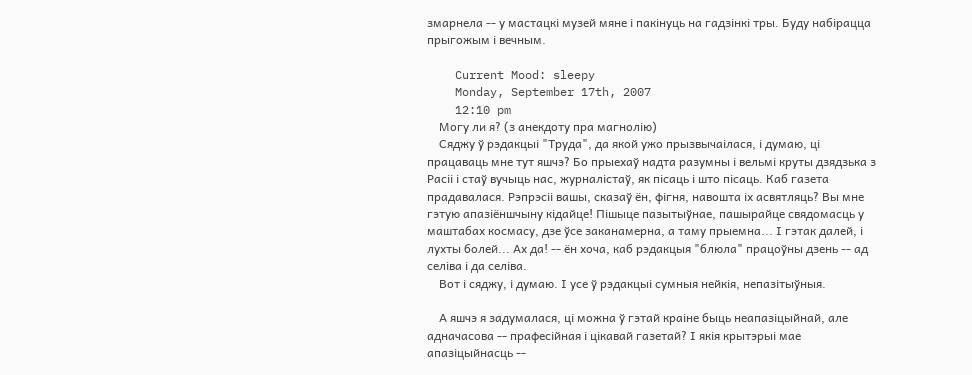змарнела -- у мастацкі музей мяне і пакінуць на гадзінкі тры. Буду набірацца прыгожым і вечным.

    Current Mood: sleepy
    Monday, September 17th, 2007
    12:10 pm
    Могу ли я? (з анекдоту пра магнолію)
    Сяджу ў рэдакцыі "Труда", да якой ужо прызвычаілася, і думаю, ці працаваць мне тут яшчэ? Бо прыехаў надта разумны і вельмі круты дзядзька з Расіі і стаў вучыць нас, журналістаў, як пісаць і што пісаць. Каб газета прадавалася. Рэпрэсіі вашы, сказаў ён, фігня, навошта іх асвятляць? Вы мне гэтую апазіёншчыну кідайце! Пішыце пазытыўнае, пашырайце свядомасць у маштабах космасу, дзе ўсе заканамерна, а таму прыемна... І гэтак далей, і лухты болей... Ах да! -- ён хоча, каб рэдакцыя "блюла" працоўны дзень -- ад селіва і да селіва.
    Вот і сяджу, і думаю. І усе ў рэдакцыі сумныя нейкія, непазітыўныя.

    А яшчэ я задумалася, ці можна ў гэтай краіне быць неапазіцыйнай, але адначасова -- прафесійная і цікавай газетай? І якія крытэрыі мае апазіцыйнасць --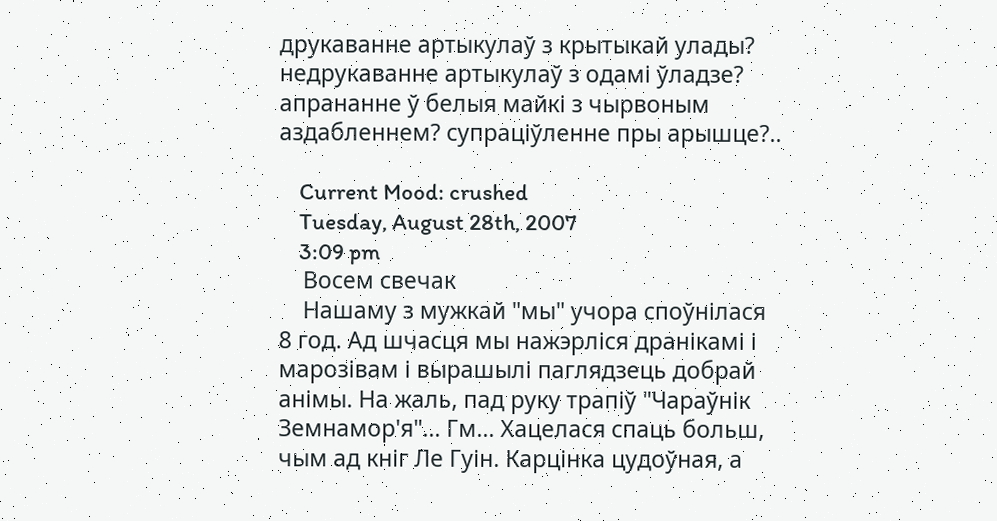друкаванне артыкулаў з крытыкай улады? недрукаванне артыкулаў з одамі ўладзе? апрананне ў белыя майкі з чырвоным аздабленнем? супраціўленне пры арышце?..

    Current Mood: crushed
    Tuesday, August 28th, 2007
    3:09 pm
    Восем свечак
    Нашаму з мужкай "мы" учора споўнілася 8 год. Ад шчасця мы нажэрліся дранікамі і марозівам і вырашылі паглядзець добрай анімы. На жаль, пад руку трапіў "Чараўнік Земнамор'я"... Гм... Хацелася спаць больш, чым ад кніг Ле Гуін. Карцінка цудоўная, а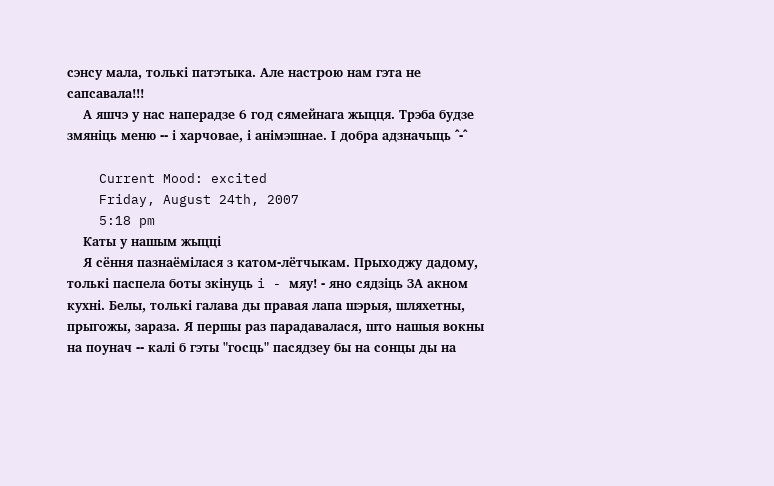сэнсу мала, толькі патэтыка. Але настрою нам гэта не сапсавала!!!
    А яшчэ у нас наперадзе 6 год сямейнага жыцця. Трэба будзе змяніць меню -- і харчовае, і анімэшнае. І добра адзначыць ^-^

    Current Mood: excited
    Friday, August 24th, 2007
    5:18 pm
    Каты у нашым жыццi
    Я сёння пазнаёмiлася з катом-лётчыкам. Прыходжу дадому, толькi паспела боты зкiнуць i - мяу! - яно сядзiць ЗА акном кухнi. Белы, толькi галава ды правая лапа шэрыя, шляхетны, прыгожы, зараза. Я першы раз парадавалася, што нашыя вокны на поунач -- калi б гэты "госць" пасядзеу бы на сонцы ды на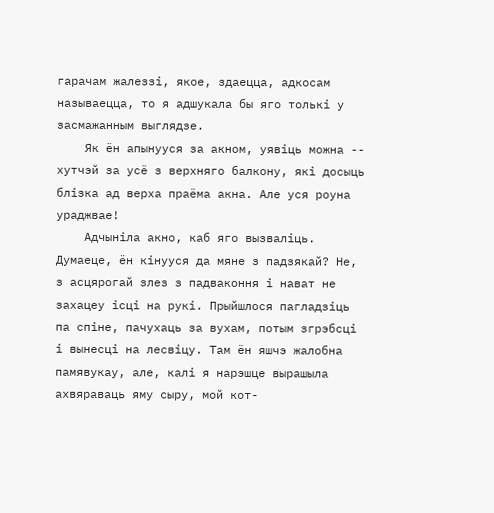гарачам жалеззi, якое, здаецца, адкосам называецца, то я адшукала бы яго толькi у засмажанным выглядзе.
    Як ён апынууся за акном, уявiць можна -- хутчэй за усё з верхняго балкону, якi досыць блiзка ад верха праёма акна. Але уся роуна ураджвае!
    Адчынiла акно, каб яго вызвалiць. Думаеце, ён кiнууся да мяне з падзякай? Не, з асцярогай злез з падваконня i нават не захацеу iсцi на рукi. Прыйшлося пагладзiць па спiне, пачухаць за вухам, потым згрэбсцi i вынесцi на лесвiцу. Там ён яшчэ жалобна памявукау, але, калi я нарэшце вырашыла ахвяраваць яму сыру, мой кот-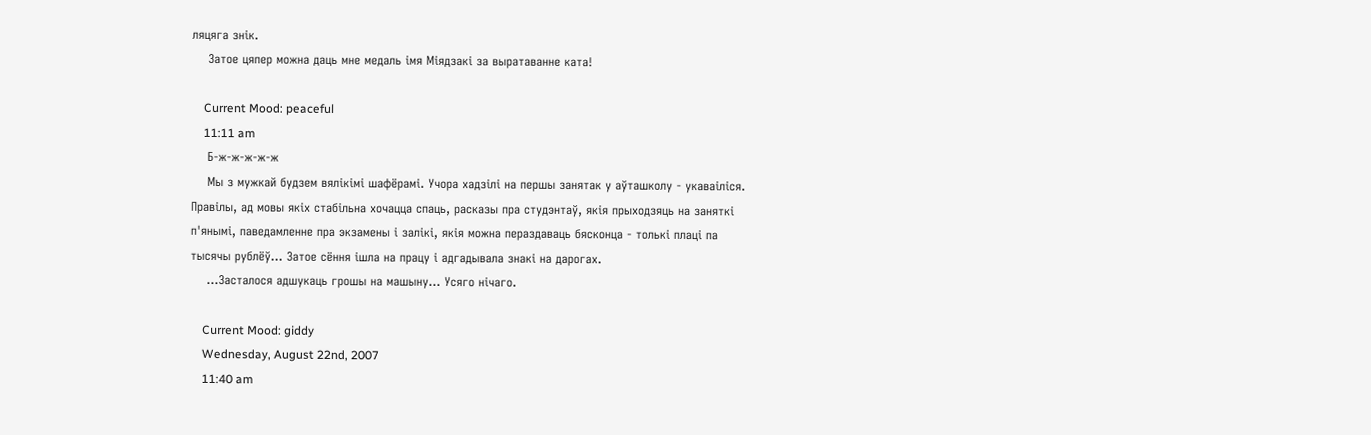ляцяга знiк.
    Затое цяпер можна даць мне медаль iмя Мiядзакi за выратаванне ката!

    Current Mood: peaceful
    11:11 am
    Б-ж-ж-ж-ж-ж
    Мы з мужкай будзем вялікімі шафёрамі. Учора хадзілі на першы занятак у аўташколу - укаваіліся. Правілы, ад мовы якіх стабільна хочацца спаць, расказы пра студэнтаў, якія прыходзяць на заняткі п'янымі, паведамленне пра экзамены і залікі, якія можна пераздаваць бясконца - толькі плаці па тысячы рублёў... Затое сёння ішла на працу і адгадывала знакі на дарогах.
    ...Засталося адшукаць грошы на машыну... Усяго нічаго.

    Current Mood: giddy
    Wednesday, August 22nd, 2007
    11:40 am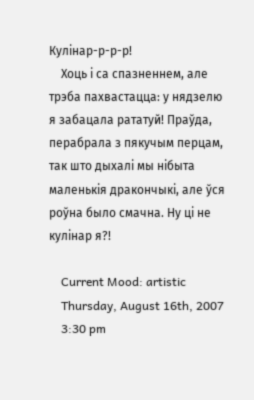Кулінар-р-р-р!
    Хоць і са спазненнем, але трэба пахвастацца: у нядзелю я забацала рататуй! Праўда, перабрала з пякучым перцам, так што дыхалі мы нібыта маленькія дракончыкі, але ўся роўна было смачна. Ну ці не кулінар я?!

    Current Mood: artistic
    Thursday, August 16th, 2007
    3:30 pm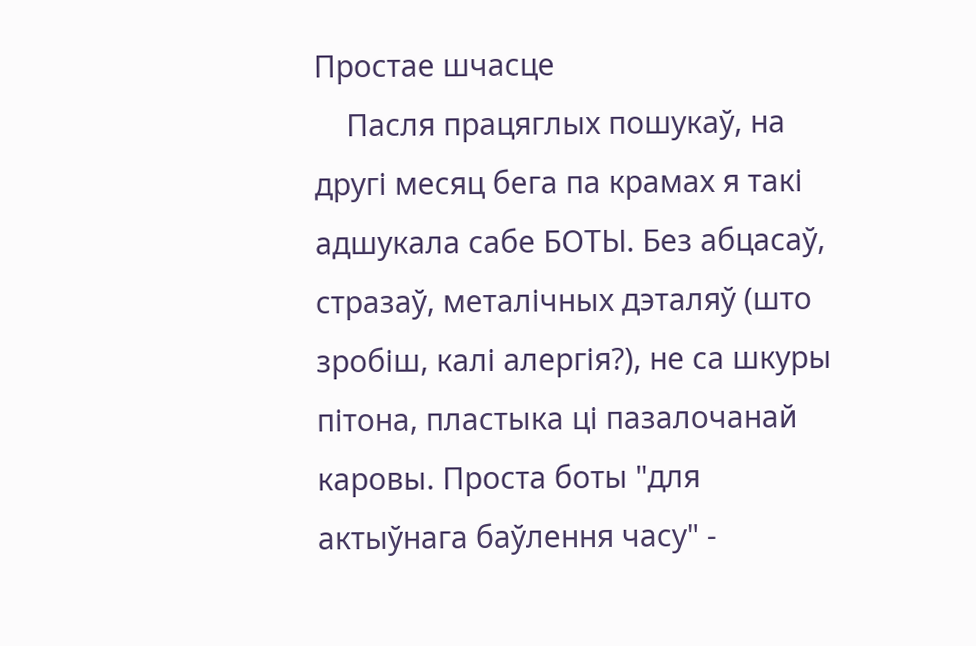Простае шчасце
    Пасля працяглых пошукаў, на другі месяц бега па крамах я такі адшукала сабе БОТЫ. Без абцасаў, стразаў, металічных дэталяў (што зробіш, калі алергія?), не са шкуры пітона, пластыка ці пазалочанай каровы. Проста боты "для актыўнага баўлення часу" -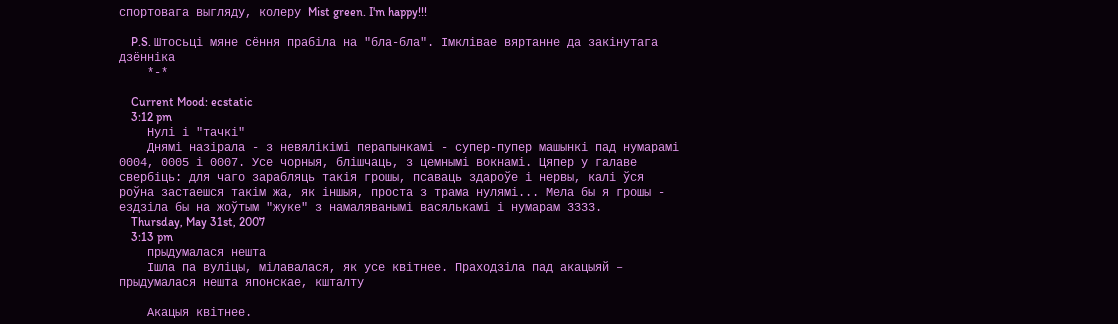спортовага выгляду, колеру Mist green. I'm happy!!!

    P.S. Штосьці мяне сёння прабіла на "бла-бла". Імклівае вяртанне да закінутага дзённіка
    *-*

    Current Mood: ecstatic
    3:12 pm
    Нулі і "тачкі"
    Днямі назірала - з невялікімі перапынкамі - супер-пупер машынкі пад нумарамі 0004, 0005 і 0007. Усе чорныя, блішчаць, з цемнымі вокнамі. Цяпер у галаве свербіць: для чаго зарабляць такія грошы, псаваць здароўе і нервы, калі ўся роўна застаешся такім жа, як іншыя, проста з трама нулямі... Мела бы я грошы - ездзіла бы на жоўтым "жуке" з намаляванымі васялькамі і нумарам 3333.
    Thursday, May 31st, 2007
    3:13 pm
    прыдумалася нешта
    Ішла па вуліцы, мілавалася, як усе квітнее. Праходзіла пад акацыяй – прыдумалася нешта японскае, кшталту

    Акацыя квітнее.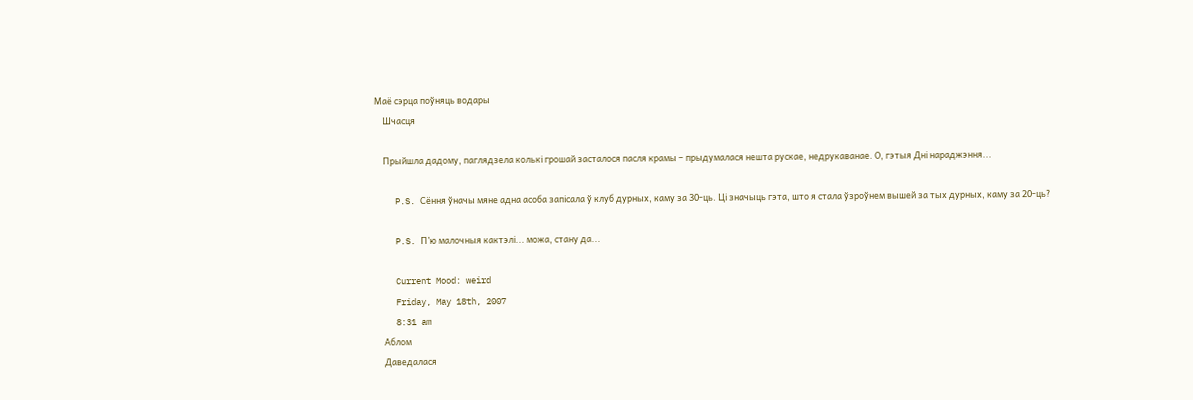Маё сэрца поўняць водары
    Шчасця

    Прыйшла дадому, паглядзела колькі грошай засталося пасля крамы – прыдумалася нешта рускае, недрукаванае. О, гэтыя Дні нараджэння...

    P.S. Сёння ўначы мяне адна асоба запісала ў клуб дурных, каму за 30-ць. Ці значыць гэта, што я стала ўзроўнем вышей за тых дурных, каму за 20-ць?

    P.S. П’ю малочныя кактэлі... можа, стану да...

    Current Mood: weird
    Friday, May 18th, 2007
    8:31 am
    Аблом
    Даведалася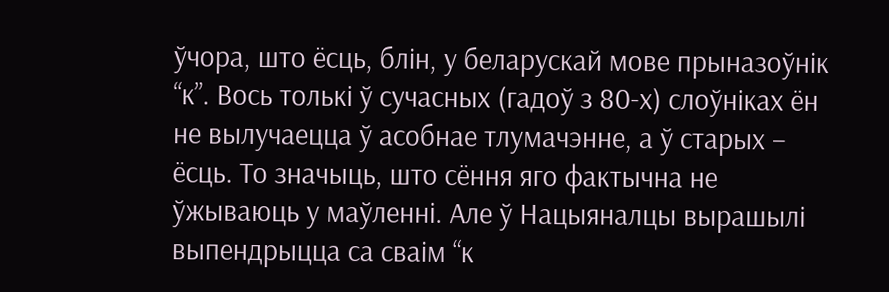ўчора, што ёсць, блін, у беларускай мове прыназоўнік “к”. Вось толькі ў сучасных (гадоў з 80-х) слоўніках ён не вылучаецца ў асобнае тлумачэнне, а ў старых – ёсць. То значыць, што сёння яго фактычна не ўжываюць у маўленні. Але ў Нацыяналцы вырашылі выпендрыцца са сваім “к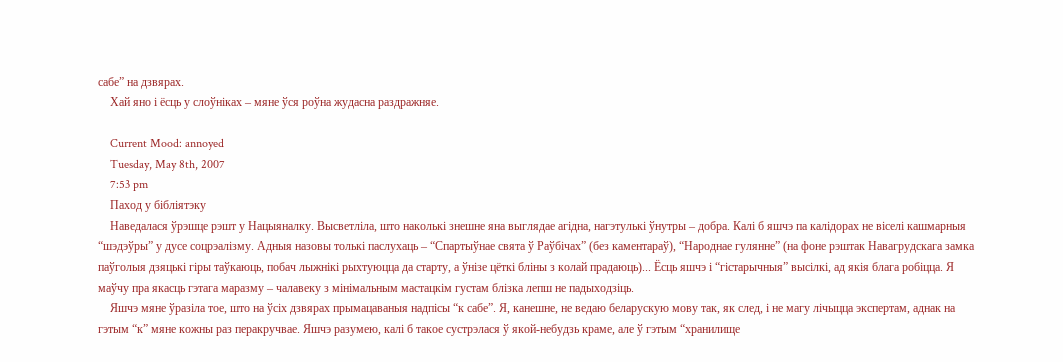сабе” на дзвярах.
    Хай яно і ёсць у слоўніках – мяне ўся роўна жудасна раздражняе.

    Current Mood: annoyed
    Tuesday, May 8th, 2007
    7:53 pm
    Паход у бібліятэку
    Наведалася ўрэшце рэшт у Нацыяналку. Высветліла, што наколькі знешне яна выглядае агідна, нагэтулькі ўнутры – добра. Калі б яшчэ па калідорах не віселі кашмарныя “шэдэўры” у дусе соцрэалізму. Адныя назовы толькі паслухаць – “Спартыўнае свята ў Раўбічах” (без каментараў), “Народнае гулянне” (на фоне рэштак Навагрудскага замка паўголыя дзяцькі гіры таўкаюць, побач лыжнікі рыхтуюцца да старту, а ўнізе цёткі бліны з колай прадаюць)... Ёсць яшчэ і “гістарычныя” высілкі, ад якія блага робіцца. Я маўчу пра якасць гэтага маразму – чалавеку з мінімальным мастацкім густам блізка лепш не падыходзіць.
    Яшчэ мяне ўразіла тое, што на ўсіх дзвярах прымацаваныя надпісы “к сабе”. Я, канешне, не ведаю беларускую мову так, як след, і не магу лічыцца экспертам, аднак на гэтым “к” мяне кожны раз перакручвае. Яшчэ разумею, калі б такое сустрэлася ў якой-небудзь краме, але ў гэтым “хранилище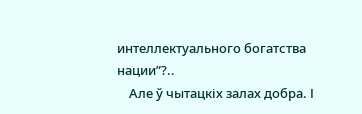интеллектуального богатства нации”?..
    Але ў чытацкіх залах добра. І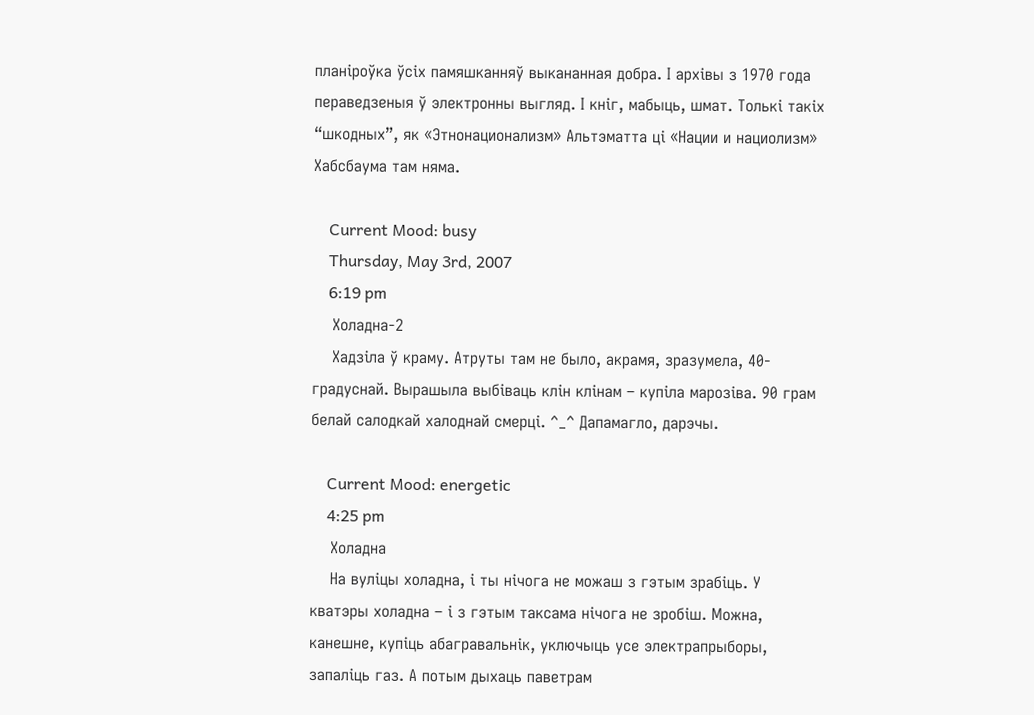планіроўка ўсіх памяшканняў выкананная добра. І архівы з 1970 года пераведзеныя ў электронны выгляд. І кніг, мабыць, шмат. Толькі такіх “шкодных”, як «Этнонационализм» Альтэматта ці «Нации и нациолизм» Хабсбаума там няма.

    Current Mood: busy
    Thursday, May 3rd, 2007
    6:19 pm
    Холадна-2
    Хадзіла ў краму. Атруты там не было, акрамя, зразумела, 40-градуснай. Вырашыла выбіваць клін клінам – купіла марозіва. 90 грам белай салодкай халоднай смерці. ^_^ Дапамагло, дарэчы.

    Current Mood: energetic
    4:25 pm
    Холадна
    На вуліцы холадна, і ты нічога не можаш з гэтым зрабіць. У кватэры холадна – і з гэтым таксама нічога не зробіш. Можна, канешне, купіць абагравальнік, уключыць усе электрапрыборы, запаліць газ. А потым дыхаць паветрам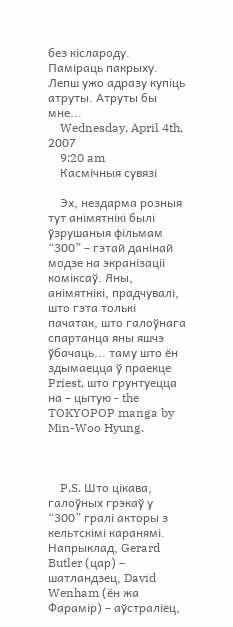без кіслароду. Паміраць пакрыху. Лепш ужо адразу купіць атруты. Атруты бы мне...
    Wednesday, April 4th, 2007
    9:20 am
    Касмічныя сувязі

    Эх, нездарма розныя тут анімятнікі былі ўзрушаныя фільмам “300” – гэтай данінай модзе на экранізаціі коміксаў. Яны, анімятнікі, прадчувалі, што гэта толькі пачатак, што галоўнага спартанца яны яшчэ ўбачаць... таму што ён здымаецца ў праекце Priest, што грунтуецца на – цытую - the TOKYOPOP manga by Min-Woo Hyung.



    P.S. Што цікава, галоўных грэкаў у “300” гралі акторы з кельтскімі каранямі. Напрыклад, Gerard Butler (цар) – шатландзец, David Wenham (ён жа Фарамір) – аўстраліец,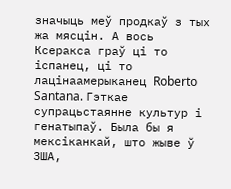значыць меў продкаў з тых жа мясцін. А вось Ксеракса граў ці то іспанец, ці то лацінаамерыканец Roberto Santana. Гэткае супрацьстаянне культур і генатыпаў. Была бы я мексіканкай, што жыве ў ЗША,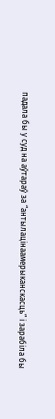падала бы у суд на аўтараў за “антылацінаамерыканскасць” і зарабіла бы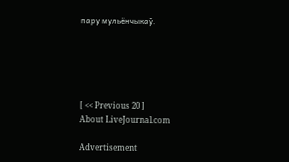пару мульёнчыкаў.





[ << Previous 20 ]
About LiveJournal.com

Advertisement